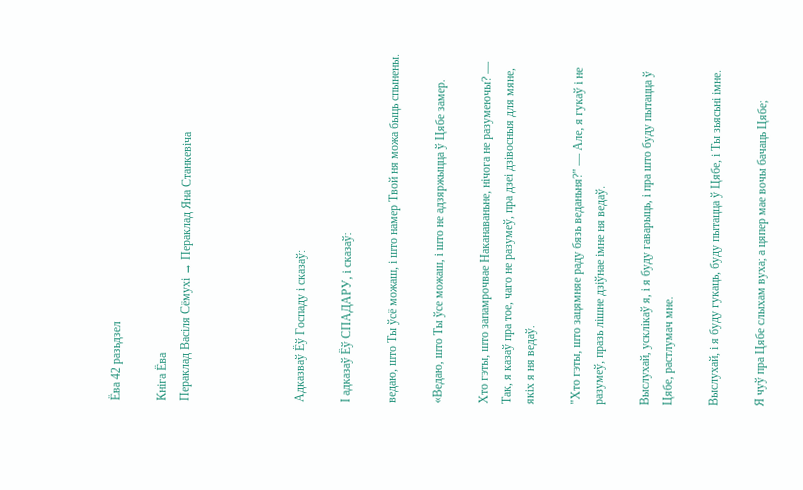Ёва 42 разьдзел

Кніга Ёва
Пераклад Васіля Сёмухі → Пераклад Яна Станкевіча




Адказваў Ёў Госпаду і сказаў:

І адказаў Ёў СПАДАРУ, і сказаў:

ведаю, што Ты ўсё можаш, і што намер Твой ня можа быць спынены.

«Ведаю, што Ты ўсе можаш, і што не адзяржыцца ў Цябе замер.

Хто гэты, што запамрочвае Наканаваньне, нічога не разумеючы? — Так, я казаў пра тое, чаго не разумеў, пра дзеі дзівосныя для мяне, якіх я ня ведаў.

"Хто гэты, што зацямняе раду бязь веданьня?" — Але, я гукаў і не разумеў, празь лішне дзіўнае імне ня ведаў.

Выслухай, усклікаў я, і я буду гаварыць, і пра што буду пытацца ў Цябе, растлумач мне.

Выслухай, і я буду гукаць, буду пытацца ў Цябе, і Ты зьясьні імне.

Я чуў пра Цябе слыхам вуха; а цяпер мае вочы бачаць Цябе;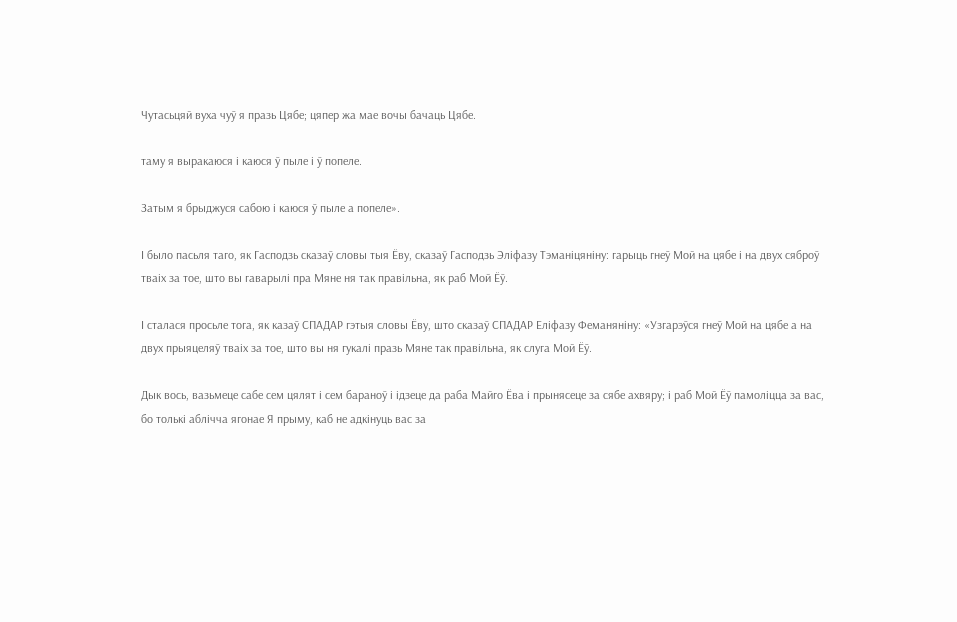Чутасьцяй вуха чуў я празь Цябе; цяпер жа мае вочы бачаць Цябе.

таму я выракаюся і каюся ў пыле і ў попеле.

Затым я брыджуся сабою і каюся ў пыле а попеле».

І было пасьля таго, як Гасподзь сказаў словы тыя Ёву, сказаў Гасподзь Эліфазу Тэманіцяніну: гарыць гнеў Мой на цябе і на двух сяброў тваіх за тое, што вы гаварылі пра Мяне ня так правільна, як раб Мой Ёў.

І сталася просьле тога, як казаў СПАДАР гэтыя словы Ёву, што сказаў СПАДАР Еліфазу Феманяніну: «Узгарэўся гнеў Мой на цябе а на двух прыяцеляў тваіх за тое, што вы ня гукалі празь Мяне так правільна, як слуга Мой Ёў.

Дык вось, вазьмеце сабе сем цялят і сем бараноў і ідзеце да раба Майго Ёва і прынясеце за сябе ахвяру; і раб Мой Ёў памоліцца за вас, бо толькі аблічча ягонае Я прыму, каб не адкінуць вас за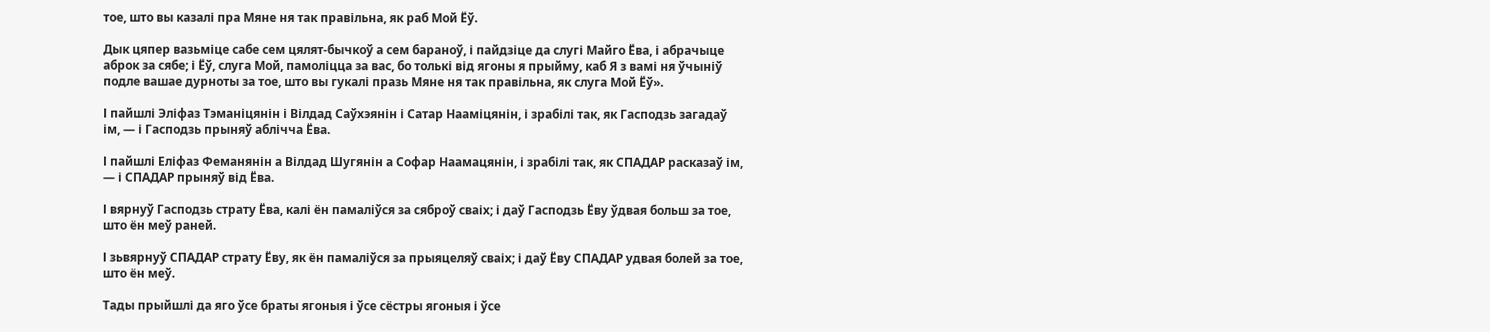тое, што вы казалі пра Мяне ня так правільна, як раб Мой Ёў.

Дык цяпер вазьміце сабе сем цялят-бычкоў а сем бараноў, і пайдзіце да слугі Майго Ёва, і абрачыце аброк за сябе; і Ёў, слуга Мой, памоліцца за вас, бо толькі від ягоны я прыйму, каб Я з вамі ня ўчыніў подле вашае дурноты за тое, што вы гукалі празь Мяне ня так правільна, як слуга Мой Ёў».

І пайшлі Эліфаз Тэманіцянін і Вілдад Саўхэянін і Сатар Нааміцянін, і зрабілі так, як Гасподзь загадаў ім, — і Гасподзь прыняў аблічча Ёва.

І пайшлі Еліфаз Феманянін а Вілдад Шугянін а Софар Наамацянін, і зрабілі так, як СПАДАР расказаў ім, — і СПАДАР прыняў від Ёва.

І вярнуў Гасподзь страту Ёва, калі ён памаліўся за сяброў сваіх; і даў Гасподзь Ёву ўдвая больш за тое, што ён меў раней.

І зьвярнуў СПАДАР страту Ёву, як ён памаліўся за прыяцеляў сваіх; і даў Ёву СПАДАР удвая болей за тое, што ён меў.

Тады прыйшлі да яго ўсе браты ягоныя і ўсе сёстры ягоныя і ўсе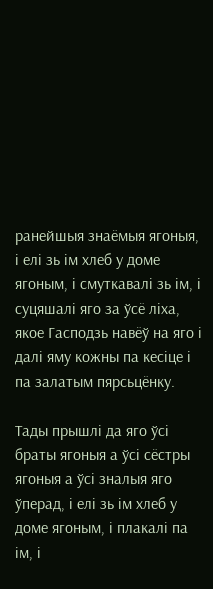ранейшыя знаёмыя ягоныя, і елі зь ім хлеб у доме ягоным, і смуткавалі зь ім, і суцяшалі яго за ўсё ліха, якое Гасподзь навёў на яго і далі яму кожны па кесіце і па залатым пярсьцёнку.

Тады прышлі да яго ўсі браты ягоныя а ўсі сёстры ягоныя а ўсі зналыя яго ўперад, і елі зь ім хлеб у доме ягоным, і плакалі па ім, і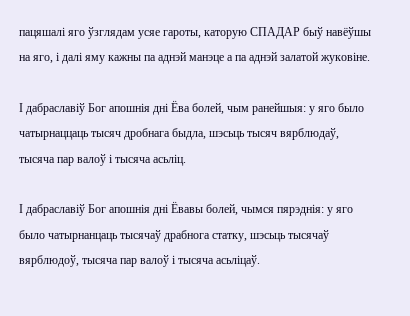пацяшалі яго ўзглядам усяе гароты, каторую СПАДАР быў навёўшы на яго, і далі яму кажны па аднэй манэце а па аднэй залатой жуковіне.

І дабраславіў Бог апошнія дні Ёва болей, чым ранейшыя: у яго было чатырнаццаць тысяч дробнага быдла, шэсьць тысяч вярблюдаў, тысяча пар валоў і тысяча асьліц.

І дабраславіў Бог апошнія дні Ёвавы болей, чымся пярэднія: у яго было чатырнанцаць тысячаў драбнога статку, шэсьць тысячаў вярблюдоў, тысяча пар валоў і тысяча асьліцаў.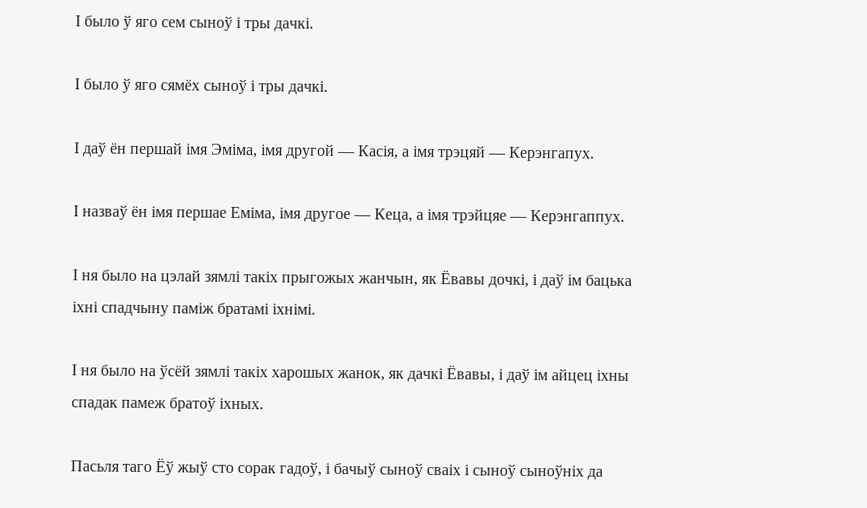І было ў яго сем сыноў і тры дачкі.

І было ў яго сямёх сыноў і тры дачкі.

І даў ён першай імя Эміма, імя другой — Касія, а імя трэцяй — Керэнгапух.

І назваў ён імя першае Еміма, імя другое — Кеца, а імя трэйцяе — Керэнгаппух.

І ня было на цэлай зямлі такіх прыгожых жанчын, як Ёвавы дочкі, і даў ім бацька іхні спадчыну паміж братамі іхнімі.

І ня было на ўсёй зямлі такіх харошых жанок, як дачкі Ёвавы, і даў ім айцец іхны спадак памеж братоў іхных.

Пасьля таго Ёў жыў сто сорак гадоў, і бачыў сыноў сваіх і сыноў сыноўніх да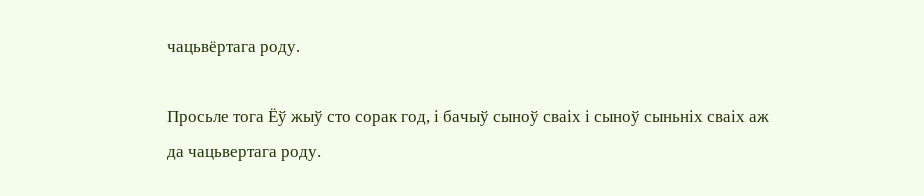чацьвёртага роду.

Просьле тога Ёў жыў сто сорак год, і бачыў сыноў сваіх і сыноў сыньніх сваіх аж да чацьвертага роду.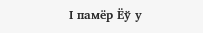І памёр Ёў у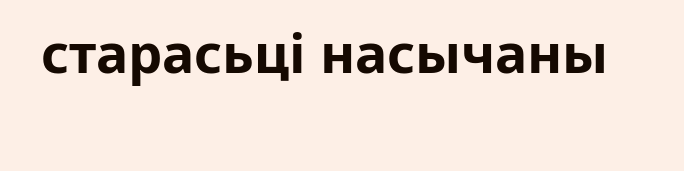старасьці насычаны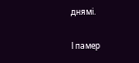днямі.

І памер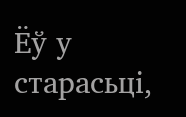Ёў у старасьці,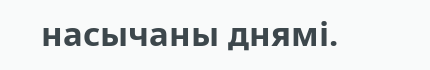насычаны днямі.